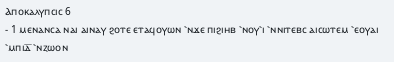Ⲁⲡⲟⲕⲁⲗⲩⲡⲥⲓⲥ 6
- 1 ⲙⲉⲛⲁⲛⲥⲁ ⲛⲁⲓ ⲁⲓⲛⲁⲩ ϩⲟⲧⲉ ⲉⲧⲁϥⲟⲩⲱⲛ ⳿ⲛϫⲉ ⲡⲓϩⲓⲏⲃ ⳿ⲛⲟⲩ⳿ⲓ ⳿ⲛⲛⲓⲧⲉⲃⲥ ⲁⲓⲥⲱⲧⲉⲙ ⳿ⲉⲟⲩⲁⲓ ⳿ⲙⲡⲓⲇ̅ ⳿ⲛⲍⲱⲟⲛ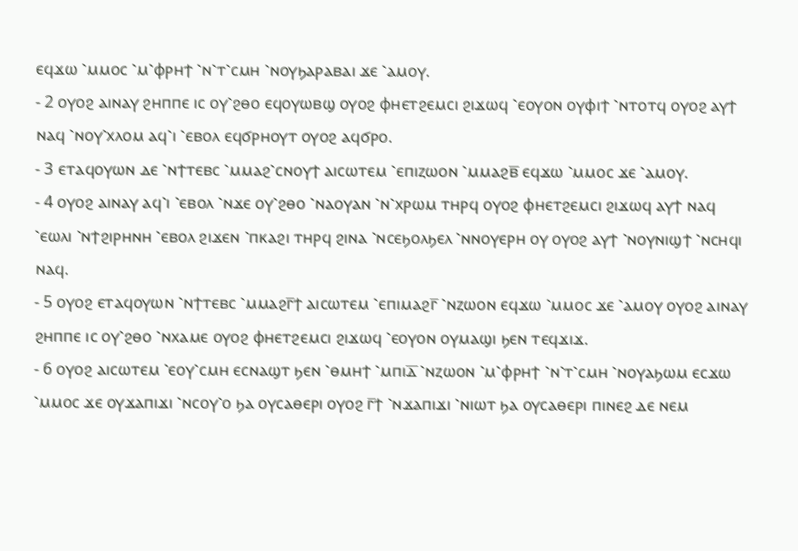ⲉϥϫⲱ ⳿ⲙⲙⲟⲥ ⳿ⲙ⳿ⲫⲣⲏϯ ⳿ⲛ⳿ⲧ⳿ⲥⲙⲏ ⳿ⲛⲟⲩϧⲁⲣⲁⲃⲁⲓ ϫⲉ ⳿ⲁⲙⲟⲩ.
- 2 ⲟⲩⲟϩ ⲁⲓⲛⲁⲩ ϩⲏⲡⲡⲉ ⲓⲥ ⲟⲩ⳿ϩⲑⲟ ⲉϥⲟⲩⲱⲃϣ ⲟⲩⲟϩ ⲫⲏⲉⲧϩⲉⲙⲥⲓ ϩⲓϫⲱϥ ⳿ⲉⲟⲩⲟⲛ ⲟⲩⲫⲓϯ ⳿ⲛⲧⲟⲧϥ ⲟⲩⲟϩ ⲁⲩϯ ⲛⲁϥ ⳿ⲛⲟⲩ⳿ⲭⲗⲟⲙ ⲁϥ⳿ⲓ ⳿ⲉⲃⲟⲗ ⲉϥϭⲣⲏⲟⲩⲧ ⲟⲩⲟϩ ⲁϥϭⲣⲟ.
- 3 ⲉⲧⲁϥⲟⲩⲱⲛ ⲇⲉ ⳿ⲛϯⲧⲉⲃⲥ ⳿ⲙⲙⲁϩ⳿ⲥⲛⲟⲩϯ ⲁⲓⲥⲱⲧⲉⲙ ⳿ⲉⲡⲓⲍⲱⲟⲛ ⳿ⲙⲙⲁϩⲃ̅ ⲉϥϫⲱ ⳿ⲙⲙⲟⲥ ϫⲉ ⳿ⲁⲙⲟⲩ.
- 4 ⲟⲩⲟϩ ⲁⲓⲛⲁⲩ ⲁϥ⳿ⲓ ⳿ⲉⲃⲟⲗ ⳿ⲛϫⲉ ⲟⲩ⳿ϩⲑⲟ ⳿ⲛⲁⲟⲩⲁⲛ ⳿ⲛ⳿ⲭⲣⲱⲙ ⲧⲏⲣϥ ⲟⲩⲟϩ ⲫⲏⲉⲧϩⲉⲙⲥⲓ ϩⲓϫⲱϥ ⲁⲩϯ ⲛⲁϥ ⳿ⲉⲱⲗⲓ ⳿ⲛϯϩⲓⲣⲏⲛⲏ ⳿ⲉⲃⲟⲗ ϩⲓϫⲉⲛ ⳿ⲡⲕⲁϩⲓ ⲧⲏⲣϥ ϩⲓⲛⲁ ⳿ⲛⲥⲉϧⲟⲗϧⲉⲗ ⳿ⲛⲛⲟⲩⲉⲣⲏ ⲟⲩ ⲟⲩⲟϩ ⲁⲩϯ ⳿ⲛⲟⲩⲛⲓϣϯ ⳿ⲛⲥⲏϥⲓ ⲛⲁϥ.
- 5 ⲟⲩⲟϩ ⲉⲧⲁϥⲟⲩⲱⲛ ⳿ⲛϯⲧⲉⲃⲥ ⳿ⲙⲙⲁϩⲅ̅ϯ ⲁⲓⲥⲱⲧⲉⲙ ⳿ⲉⲡⲓⲙⲁϩⲅ̅ ⳿ⲛⲍⲱⲟⲛ ⲉϥϫⲱ ⳿ⲙⲙⲟⲥ ϫⲉ ⳿ⲁⲙⲟⲩ ⲟⲩⲟϩ ⲁⲓⲛⲁⲩ ϩⲏⲡⲡⲉ ⲓⲥ ⲟⲩ⳿ϩⲑⲟ ⳿ⲛⲭⲁⲙⲉ ⲟⲩⲟϩ ⲫⲏⲉⲧϩⲉⲙⲥⲓ ϩⲓϫⲱϥ ⳿ⲉⲟⲩⲟⲛ ⲟⲩⲙⲁϣⲓ ϧⲉⲛ ⲧⲉϥϫⲓϫ.
- 6 ⲟⲩⲟϩ ⲁⲓⲥⲱⲧⲉⲙ ⳿ⲉⲟⲩ⳿ⲥⲙⲏ ⲉⲥⲛⲁϣⲧ ϧⲉⲛ ⳿ⲑⲙⲏϯ ⳿ⲙⲡⲓⲇ̅ ⳿ⲛⲍⲱⲟⲛ ⳿ⲙ⳿ⲫⲣⲏϯ ⳿ⲛ⳿ⲧ⳿ⲥⲙⲏ ⳿ⲛⲟⲩⲁϧⲱⲙ ⲉⲥϫⲱ ⳿ⲙⲙⲟⲥ ϫⲉ ⲟⲩϫⲁⲡⲓϫⲓ ⳿ⲛⲥⲟⲩ⳿ⲟ ϧⲁ ⲟⲩⲥⲁⲑⲉⲣⲓ ⲟⲩⲟϩ ⲅ̅ϯ ⳿ⲛϫⲁⲡⲓϫⲓ ⳿ⲛⲓⲱⲧ ϧⲁ ⲟⲩⲥⲁⲑⲉⲣⲓ ⲡⲓⲛⲉϩ ⲇⲉ ⲛⲉⲙ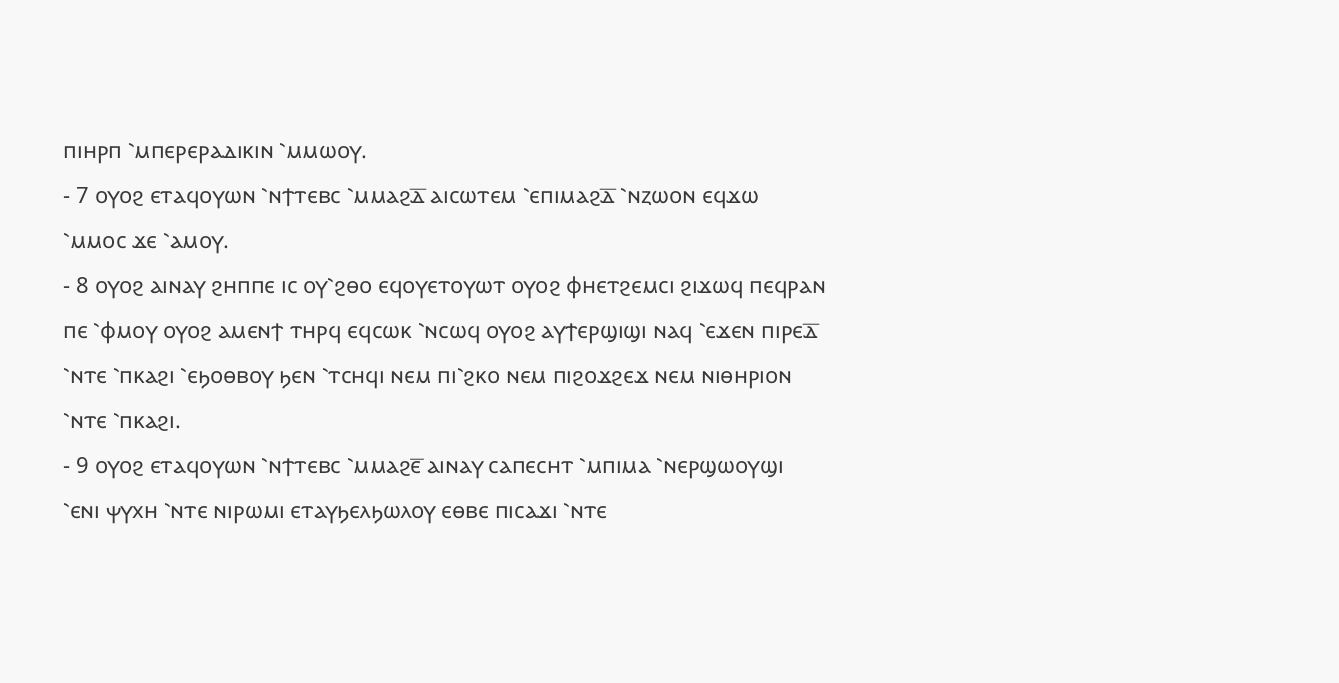ⲡⲓⲏⲣⲡ ⳿ⲙⲡⲉⲣⲉⲣⲁⲇⲓⲕⲓⲛ ⳿ⲙⲙⲱⲟⲩ.
- 7 ⲟⲩⲟϩ ⲉⲧⲁϥⲟⲩⲱⲛ ⳿ⲛϯⲧⲉⲃⲥ ⳿ⲙⲙⲁϩⲇ̅ ⲁⲓⲥⲱⲧⲉⲙ ⳿ⲉⲡⲓⲙⲁϩⲇ̅ ⳿ⲛⲍⲱⲟⲛ ⲉϥϫⲱ ⳿ⲙⲙⲟⲥ ϫⲉ ⳿ⲁⲙⲟⲩ.
- 8 ⲟⲩⲟϩ ⲁⲓⲛⲁⲩ ϩⲏⲡⲡⲉ ⲓⲥ ⲟⲩ⳿ϩⲑⲟ ⲉϥⲟⲩⲉⲧⲟⲩⲱⲧ ⲟⲩⲟϩ ⲫⲏⲉⲧϩⲉⲙⲥⲓ ϩⲓϫⲱϥ ⲡⲉϥⲣⲁⲛ ⲡⲉ ⳿ⲫⲙⲟⲩ ⲟⲩⲟϩ ⲁⲙⲉⲛϯ ⲧⲏⲣϥ ⲉϥⲥⲱⲕ ⳿ⲛⲥⲱϥ ⲟⲩⲟϩ ⲁⲩϯⲉⲣϣⲓϣⲓ ⲛⲁϥ ⳿ⲉϫⲉⲛ ⲡⲓⲣⲉⲇ̅ ⳿ⲛⲧⲉ ⳿ⲡⲕⲁϩⲓ ⳿ⲉϧⲟⲑⲃⲟⲩ ϧⲉⲛ ⳿ⲧⲥⲏϥⲓ ⲛⲉⲙ ⲡⲓ⳿ϩⲕⲟ ⲛⲉⲙ ⲡⲓϩⲟϫϩⲉϫ ⲛⲉⲙ ⲛⲓⲑⲏⲣⲓⲟⲛ ⳿ⲛⲧⲉ ⳿ⲡⲕⲁϩⲓ.
- 9 ⲟⲩⲟϩ ⲉⲧⲁϥⲟⲩⲱⲛ ⳿ⲛϯⲧⲉⲃⲥ ⳿ⲙⲙⲁϩⲉ̅ ⲁⲓⲛⲁⲩ ⲥⲁⲡⲉⲥⲏⲧ ⳿ⲙⲡⲓⲙⲁ ⳿ⲛⲉⲣϣⲱⲟⲩϣⲓ ⳿ⲉⲛⲓ ⲯⲩⲭⲏ ⳿ⲛⲧⲉ ⲛⲓⲣⲱⲙⲓ ⲉⲧⲁⲩϧⲉⲗϧⲱⲗⲟⲩ ⲉⲑⲃⲉ ⲡⲓⲥⲁϫⲓ ⳿ⲛⲧⲉ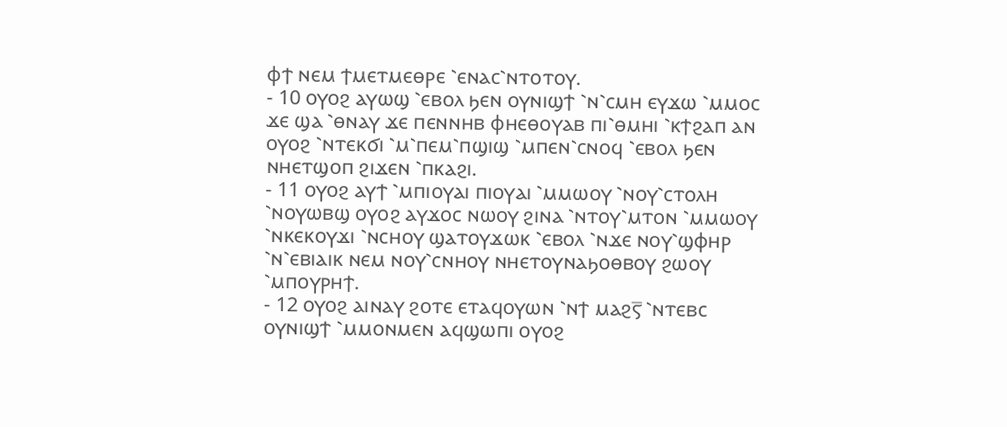ⲫϯ ⲛⲉⲙ ϯⲙⲉⲧⲙⲉⲑⲣⲉ ⳿ⲉⲛⲁⲥ⳿ⲛⲧⲟⲧⲟⲩ.
- 10 ⲟⲩⲟϩ ⲁⲩⲱϣ ⳿ⲉⲃⲟⲗ ϧⲉⲛ ⲟⲩⲛⲓϣϯ ⳿ⲛ⳿ⲥⲙⲏ ⲉⲩϫⲱ ⳿ⲙⲙⲟⲥ ϫⲉ ϣⲁ ⳿ⲑⲛⲁⲩ ϫⲉ ⲡⲉⲛⲛⲏⲃ ⲫⲏⲉⲑⲟⲩⲁⲃ ⲡⲓ⳿ⲑⲙⲏⲓ ⳿ⲕϯϩⲁⲡ ⲁⲛ ⲟⲩⲟϩ ⳿ⲛⲧⲉⲕϭⲓ ⳿ⲙ⳿ⲡⲉⲙ⳿ⲡϣⲓϣ ⳿ⲙⲡⲉⲛ⳿ⲥⲛⲟϥ ⳿ⲉⲃⲟⲗ ϧⲉⲛ ⲛⲏⲉⲧϣⲟⲡ ϩⲓϫⲉⲛ ⳿ⲡⲕⲁϩⲓ.
- 11 ⲟⲩⲟϩ ⲁⲩϯ ⳿ⲙⲡⲓⲟⲩⲁⲓ ⲡⲓⲟⲩⲁⲓ ⳿ⲙⲙⲱⲟⲩ ⳿ⲛⲟⲩ⳿ⲥⲧⲟⲗⲏ ⳿ⲛⲟⲩⲱⲃϣ ⲟⲩⲟϩ ⲁⲩϫⲟⲥ ⲛⲱⲟⲩ ϩⲓⲛⲁ ⳿ⲛⲧⲟⲩ⳿ⲙⲧⲟⲛ ⳿ⲙⲙⲱⲟⲩ ⳿ⲛⲕⲉⲕⲟⲩϫⲓ ⳿ⲛⲥⲏⲟⲩ ϣⲁⲧⲟⲩϫⲱⲕ ⳿ⲉⲃⲟⲗ ⳿ⲛϫⲉ ⲛⲟⲩ⳿ϣⲫⲏⲣ ⳿ⲛ⳿ⲉⲃⲓⲁⲓⲕ ⲛⲉⲙ ⲛⲟⲩ⳿ⲥⲛⲏⲟⲩ ⲛⲏⲉⲧⲟⲩⲛⲁϧⲟⲑⲃⲟⲩ ϩⲱⲟⲩ ⳿ⲙⲡⲟⲩⲣⲏϯ.
- 12 ⲟⲩⲟϩ ⲁⲓⲛⲁⲩ ϩⲟⲧⲉ ⲉⲧⲁϥⲟⲩⲱⲛ ⳿ⲛϯ ⲙⲁϩⲋ̅ ⳿ⲛⲧⲉⲃⲥ ⲟⲩⲛⲓϣϯ ⳿ⲙⲙⲟⲛⲙⲉⲛ ⲁϥϣⲱⲡⲓ ⲟⲩⲟϩ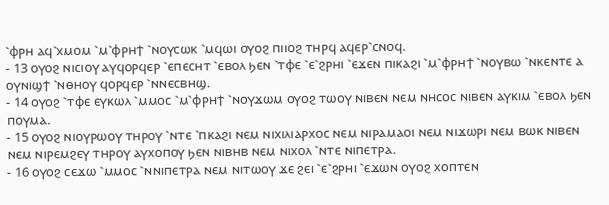⳿ⲫⲣⲏ ⲁϥ⳿ⲭⲙⲟⲙ ⳿ⲙ⳿ⲫⲣⲏϯ ⳿ⲛⲟⲩⲥⲱⲕ ⳿ⲙϥⲱⲓ ⲟⲩⲟϩ ⲡⲓⲓⲟϩ ⲧⲏⲣϥ ⲁϥⲉⲣ⳿ⲥⲛⲟϥ.
- 13 ⲟⲩⲟϩ ⲛⲓⲥⲓⲟⲩ ⲁⲩϥⲟⲣϥⲉⲣ ⳿ⲉⲡⲉⲥⲏⲧ ⳿ⲉⲃⲟⲗ ϧⲉⲛ ⳿ⲧⲫⲉ ⳿ⲉ⳿ϩⲣⲏⲓ ⳿ⲉϫⲉⲛ ⲡⲓⲕⲁϩⲓ ⳿ⲙ⳿ⲫⲣⲏϯ ⳿ⲛⲟⲩⲃⲱ ⳿ⲛⲕⲉⲛⲧⲉ ⲁ ⲟⲩⲛⲓϣϯ ⳿ⲛⲑⲏⲟⲩ ϥⲟⲣϥⲉⲣ ⳿ⲛⲛⲉⲥⲃⲏϣ.
- 14 ⲟⲩⲟϩ ⳿ⲧⲫⲉ ⲉⲩⲕⲱⲗ ⳿ⲙⲙⲟⲥ ⳿ⲙ⳿ⲫⲣⲏϯ ⳿ⲛⲟⲩϫⲱⲙ ⲟⲩⲟϩ ⲧⲱⲟⲩ ⲛⲓⲃⲉⲛ ⲛⲉⲙ ⲛⲏⲥⲟⲥ ⲛⲓⲃⲉⲛ ⲁⲩⲕⲓⲙ ⳿ⲉⲃⲟⲗ ϧⲉⲛ ⲡⲟⲩⲙⲁ.
- 15 ⲟⲩⲟϩ ⲛⲓⲟⲩⲣⲱⲟⲩ ⲧⲏⲣⲟⲩ ⳿ⲛⲧⲉ ⳿ⲡⲕⲁϩⲓ ⲛⲉⲙ ⲛⲓⲭⲓⲗⲓⲁⲣⲭⲟⲥ ⲛⲉⲙ ⲛⲓⲣⲁⲙⲁⲟⲓ ⲛⲉⲙ ⲛⲓϫⲱⲣⲓ ⲛⲉⲙ ⲃⲱⲕ ⲛⲓⲃⲉⲛ ⲛⲉⲙ ⲛⲓⲣⲉⲙϩⲉⲩ ⲧⲏⲣⲟⲩ ⲁⲩⲭⲟⲡⲟⲩ ϧⲉⲛ ⲛⲓⲃⲏⲃ ⲛⲉⲙ ⲛⲓⲭⲟⲗ ⳿ⲛⲧⲉ ⲛⲓⲡⲉⲧⲣⲁ.
- 16 ⲟⲩⲟϩ ⲥⲉϫⲱ ⳿ⲙⲙⲟⲥ ⳿ⲛⲛⲓⲡⲉⲧⲣⲁ ⲛⲉⲙ ⲛⲓⲧⲱⲟⲩ ϫⲉ ϩⲉⲓ ⳿ⲉ⳿ϩⲣⲏⲓ ⳿ⲉϫⲱⲛ ⲟⲩⲟϩ ⲭⲟⲡⲧⲉⲛ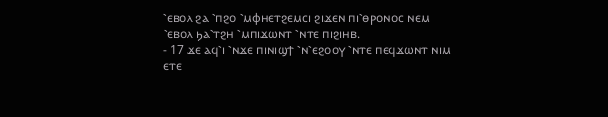⳿ⲉⲃⲟⲗ ϩⲁ ⳿ⲡϩⲟ ⳿ⲙⲫⲏⲉⲧϩⲉⲙⲥⲓ ϩⲓϫⲉⲛ ⲡⲓ⳿ⲑⲣⲟⲛⲟⲥ ⲛⲉⲙ ⳿ⲉⲃⲟⲗ ϧⲁ⳿ⲧϩⲏ ⳿ⲙⲡⲓϫⲱⲛⲧ ⳿ⲛⲧⲉ ⲡⲓϩⲓⲏⲃ.
- 17 ϫⲉ ⲁϥ⳿ⲓ ⳿ⲛϫⲉ ⲡⲓⲛⲓϣϯ ⳿ⲛ⳿ⲉϩⲟⲟⲩ ⳿ⲛⲧⲉ ⲡⲉϥϫⲱⲛⲧ ⲛⲓⲙ ⲉⲧⲉ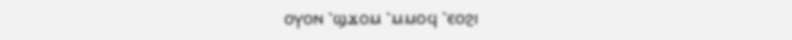ⲟⲩⲟⲛ ⳿ϣϫⲟⲙ ⳿ⲙⲙⲟϥ ⳿ⲉⲟϩⲓ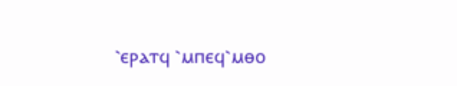⳿ⲉⲣⲁⲧϥ ⳿ⲙⲡⲉϥ⳿ⲙⲑⲟ